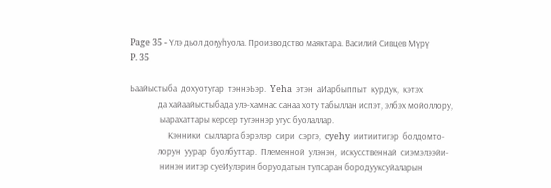Page 35 - Үлэ дьол доҕуһуола. Производство маяктара. Василий Сивцев Мүрү
P. 35

Ьаайыстыба  дохуотугар  тэннэЬэр.  Yeha  этэн  аИарбыппыт  курдук,  кэтэх
              да хайаайыстыбада улэ-хамнас санаа хоту табыллан испэт, элбэх мойоллору,
               ыарахаттары керсер тугэннэр угус буолаллар.
                   Кэнники  сылларга бэрэлэр  сири  сэргэ,  cyehy  иитиитигэр  болдомто-
              лорун  уурар  буолбуттар.  Племенной  улэнэн,  искусственнай  сиэмэлээйи-
               нинэн иитэр суеИулэрин боруодатын тупсаран бородууксуйаларын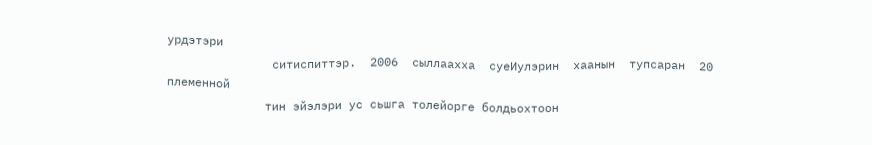урдэтэри
               ситиспиттэр.  2006  сыллаахха  суеИулэрин  хаанын  тупсаран  20  племенной
              тин эйэлэри ус сьшга толейорге болдьохтоон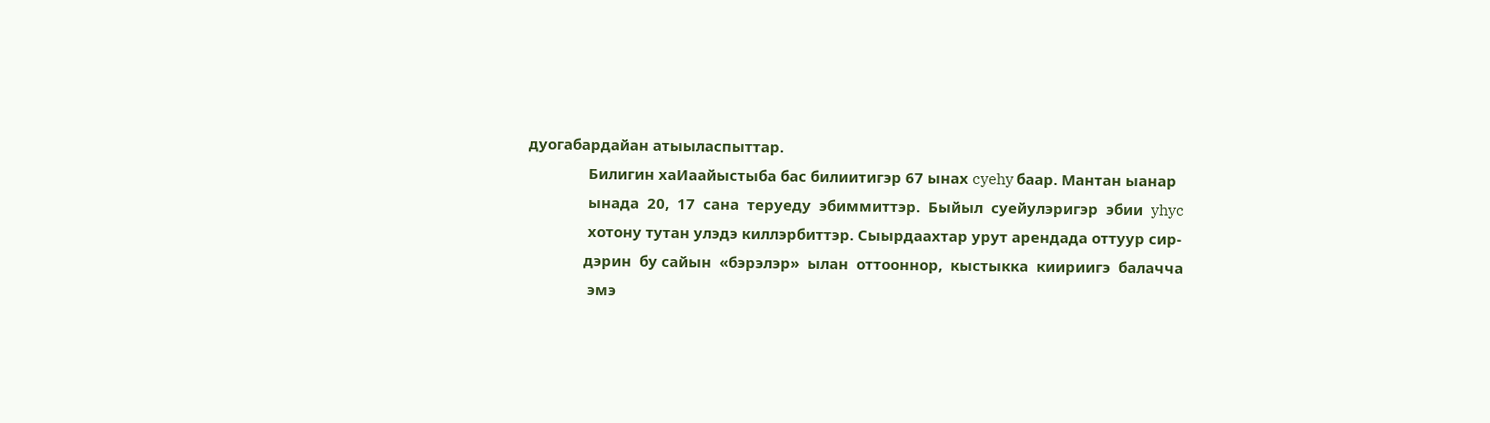дуогабардайан атыыласпыттар.
               Билигин хаИаайыстыба бас билиитигэр 67 ынах cyehy баар. Мантан ыанар
               ынада  20,  17  сана  теруеду  эбиммиттэр.  Быйыл  суейулэригэр  эбии  yhyc
               хотону тутан улэдэ киллэрбиттэр. Сыырдаахтар урут арендада оттуур сир-
              дэрин  бу сайын  «бэрэлэр»  ылан  оттооннор,  кыстыкка  киириигэ  балачча
               эмэ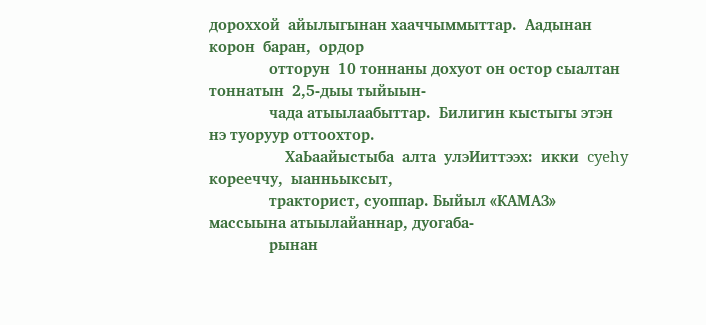дороххой  айылыгынан хааччыммыттар.  Аадынан корон  баран,  ордор
               отторун  10 тоннаны дохуот он остор сыалтан тоннатын  2,5-дыы тыйыын-
               чада атыылаабыттар.  Билигин кыстыгы этэн нэ туоруур оттоохтор.
                   ХаЬаайыстыба  алта  улэИиттээх:  икки  cyehy  корееччу,  ыанньыксыт,
               тракторист, суоппар. Быйыл «КАМАЗ» массыына атыылайаннар, дуогаба-
               рынан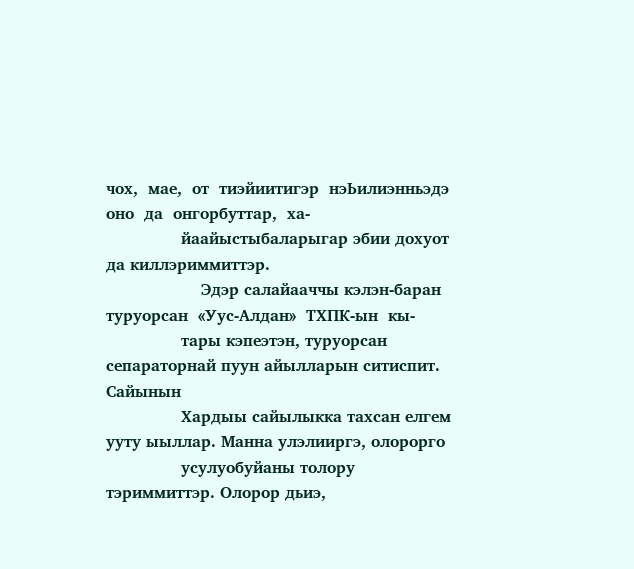чох,  мае,  от  тиэйиитигэр  нэЬилиэнньэдэ  оно  да  онгорбуттар,  ха-
               йаайыстыбаларыгар эбии дохуот да киллэриммиттэр.
                   Эдэр салайааччы кэлэн-баран туруорсан  «Уус-Алдан»  ТХПК-ын  кы-
               тары кэпеэтэн, туруорсан сепараторнай пуун айылларын ситиспит. Сайынын
               Хардыы сайылыкка тахсан елгем ууту ыыллар. Манна улэлииргэ, олорорго
               усулуобуйаны толору тэриммиттэр. Олорор дьиэ,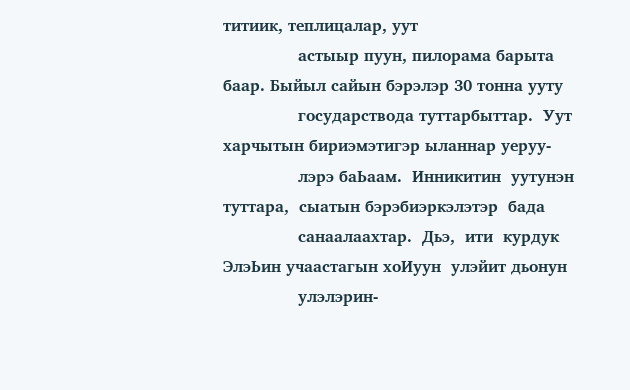титиик, теплицалар, уут
               астыыр пуун, пилорама барыта баар. Быйыл сайын бэрэлэр 30 тонна ууту
               государствода туттарбыттар.  Уут харчытын бириэмэтигэр ыланнар уеруу-
               лэрэ баЬаам.  Инникитин  уутунэн туттара,  сыатын бэрэбиэркэлэтэр  бада
               санаалаахтар.  Дьэ,  ити  курдук  ЭлэЬин учаастагын хоИуун  улэйит дьонун
               улэлэрин-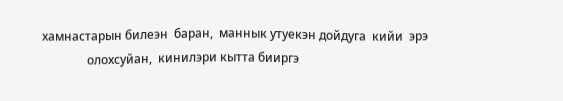хамнастарын билеэн  баран,  маннык утуекэн дойдуга  кийи  эрэ
               олохсуйан,  кинилэри кытта бииргэ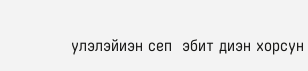улэлэйиэн сеп  эбит диэн хорсун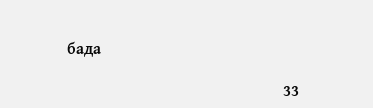бада

                                                      33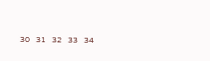30   31   32   33   34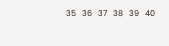35   36   37   38   39   40